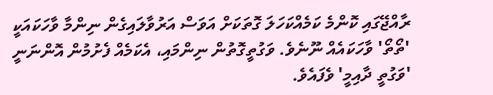ރާއްޖޭގައި ކޮންމެ ކަމެއްކަހަލަ ގޮތަކަށް އަވަސް އަރުވާލައިގެން ނިންމާ ވާހަކައަކީ 'ތޯތޯ' ވާހަކައެއް ނޫނެވެ. ވަގުތީގޮތުން ނިންމައި، އެކަމެއް ފެށުމުން އޮންނަނީ 'ވަގުތީ ދާއިމީ' ވެފައެވެ.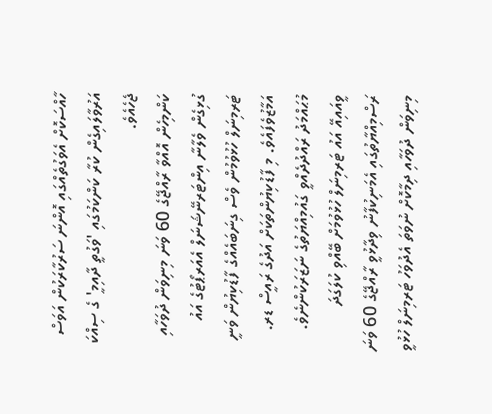ހާއްސަކޮށް އެވަގުތެއްގައި އޮންނަ ސަރުކާރަކުން އަވަސް އަރުވާލައިގެން ކުރާ ކަންކަމުގައި 'ވަގުތީ ދާއިމީ' ގެ ސިއްކަ ޖެހެއެވެ.
ކަންމިހެން އޮއްވާ ރާއްޖޭގެ 60 ވަނަ މިނިވަން ދުވަހާއި ގުޅިގެން ވެލާނާ އިންޓަރނޭޝަނަލް އެއަރޕޯޓުގެ އައު ޓަރމިނަލް ހުޅުވުމުން ވެސް ގިނަބައެއްގެ ފާޑުކިޔުން ވަނީ އަމާޒުވެފައެވެ. މި ފާޑުކިޔުންތަކަށް އަދުގެ ރައީސް ޑރ. މުޙައްމަދު ރައްދުދެއްވީ ގައުމިއްޔަތުގެ ނަޒަރަކުންނެވެ.
ވީއައިއޭ އައު ޓަރމިނަލް ހުޅުވުމަށް ބޭއްވި ކުލަގަދަ ރަސްމިއްޔާތުގައި އެމަނިކުފާނު ވިދާޅުވީ ރާއްޖޭގެ 60 ވަނަ މިނިވަން ދުވަހާއި ދިމާކޮށް ނުވަތަ އެދުވަހު ޓަރމިނަލް ހުޅުވީ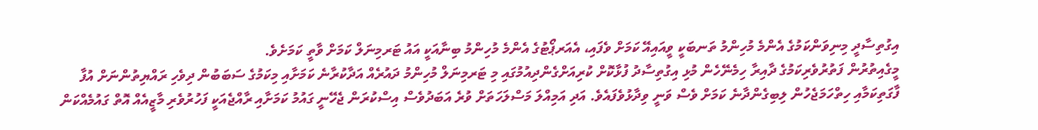އިގުތިސާދީ މިނިވަންކަމުގެ އެންމެ މުހިންމު ތަނބަކީ ވީއައިއޭ ކަމަށް ވެފައި، އެއަރޕޯޓުގެ އެންމެ މުހިންމު ބިނާއަކީ އައު ޓަރމިނަލް ކަމަށް ވާތީ ކަމަށެވެ.
މީގެއިތުރުން ފަތުރުވެރިކަމުގެ ދާއިރާ ހިމެނޭހެން މުޅި އިގުތިސާދު ފުޅާކޮށް ކުރިއަށްގެންދިއުމުގައި މި ޓަރމިނަލް މުހިންމު ދައުރެއް އަދާކުރާނެ ކަމަށާއި މިކަމުގެ ސަބަބުން ދިވެހި ރައްޔިތުންނަށް އުފާ ފާގަތިކަމާއި ހިތްހަމަޖެހުން ލިބިގެންދާނެ ކަމަށް ވެސް ވަނީ ވިދާޅުވެފައެވެ. އަދި އަމިއްލަ މަސްލަހަތަށް ވުރެ އަބަދުވެސް އިސްކުރަން ޖެހޭނީ ގައުމު ކަމަށާއި ރާއްޖެއަކީ ފަހުރުވެރި މާޒީއެއް އޮތް ގައުމެއްކަން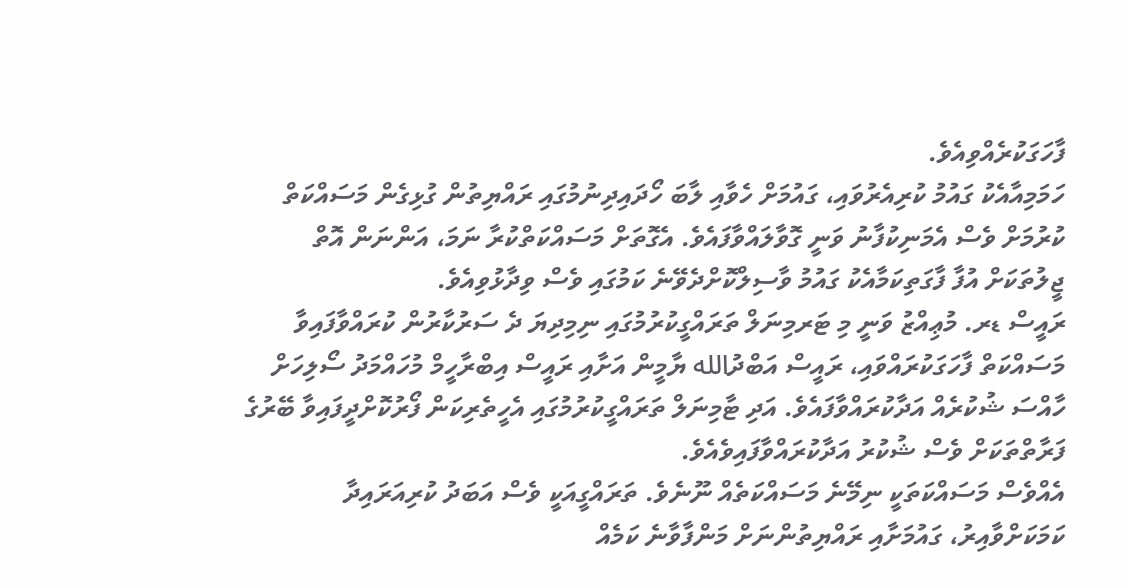ފާހަގަކުރެއްވިއެވެ.
ހަމަމިއާއެކު ގައުމު ކުރިއެރުވައި، ގައުމަށް ހެވާއި ލާބަ ހޯދައިދިނުމުގައި ރައްޔިތުން ގުޅިގެން މަސައްކަތް ކުރުމަށް ވެސް އެމަނިކުފާނު ވަނީ ގޮވާލައްވާފައެވެ. އެގޮތަށް މަސައްކަތްކުރާ ނަމަ، އަންނަން އޮތް ޖީލުތަކަށް އުފާ ފާގަތިކަމާއެކު ގައުމު ވާސިލްކޮށްދެވޭނެ ކަމުގައި ވެސް ވިދާޅުވިއެވެ.
ރައީސް ޑރ. މުޢިއްޒު ވަނީ މި ޓަރމިނަލް ތަރައްގީކުރުމުގައި ނިމިދިޔަ ދެ ސަރުކާރުން ކުރައްވާފައިވާ މަސައްކަތް ފާހަގަކުރައްވައި، ރައީސް އަބްދުالله ޔާމީން އަށާއި ރައީސް އިބްރާހީމް މުހައްމަދު ސޯލިހަށް ހާއްސަ ޝުކުރެއް އަދާކުރައްވާފައެވެ. އަދި ޓާމިނަލް ތަރައްގީކުރުމުގައި އެހީތެރިކަން ފޯރުކޮށްދީފައިވާ ބޭރުގެ ފަރާތްތަކަށް ވެސް ޝުކުރު އަދާކުރައްވާފައިވެއެވެ.
އެއްވެސް މަސައްކަތަކީ ނިމޭނެ މަސައްކަތެއް ނޫނެވެ. ތަރައްގީއަކީ ވެސް އަބަދު ކުރިއަރައިދާ ކަމަކަށްވާއިރު، ގައުމަށާއި ރައްޔިތުންނަށް މަންފާވާނެ ކަމެއް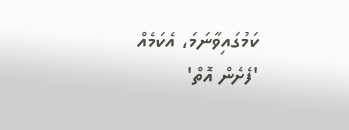ކަމުގައިވާނަމަ، އެކަމެއް 'ފެށެން އޮތް'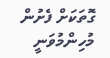ގޮތަކަށް ފެށުން މުހިންމުވަނީ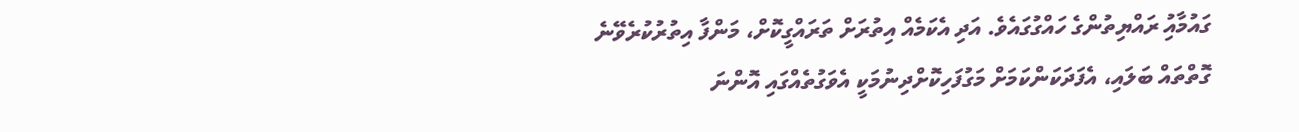ގައުމާއިު ރައްޔިތުންގެ ހައްގުގައެވެ. އަދި އެކަމެއް އިތުރަށް ތަރައްގީކޮށް، މަންފާ އިތުރުކުރެވޭނެ ގޮތްތައް ބަލައި، އެފަދަކަންކަމަށް މަގުފަހިކޮށްދިނުމަކީ އެވަގުތެއްގައި އޮންނަ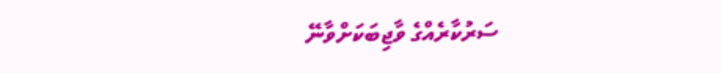ސަރުކާރެއްގެ ވާޖިބަކަށްވާނޭ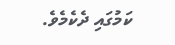ކަމުގައި ދެކެމެވެ.